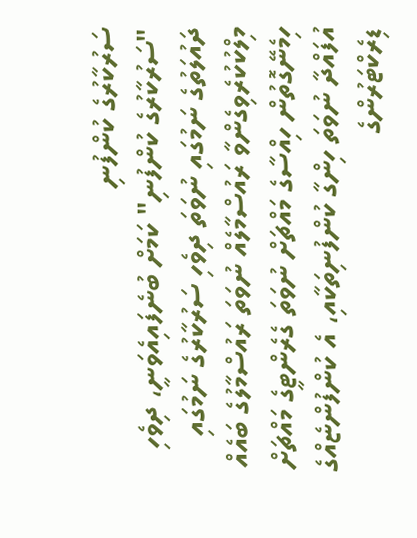ސަރުކާރުގެ ކުންފުނި
"ސަރުކާރުގެ ކުންފުނި" ކަމަށް ބުނެފައިއެވަނީ، ދިވެހި ދައުލަތުގެ ނަމުގައި ނުވަތަ ދިވެހި ސަރުކާރުގެ ނަމުގައި މިލްކުކުރެވިގެންވާ ރައުސްމާލެއް ނުވަތަ ރައުސްމާލުގެ ބައެއް ހިމެނޭގޮތުން ހިއްސާގެ މައްޗަށް ނުވަތަ ގެރެންޓީގެ މައްޗަށް އުފައްދާ ނުވަތަ ހިންގާ ކުންފުނިތަކާއި، އެ ކުންފުންޏެއްގެ ޑިރެކްޓަރުންގެ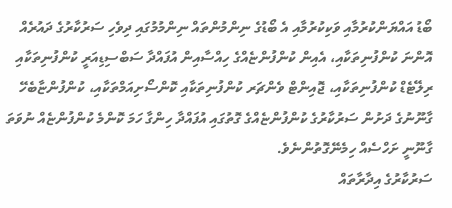ބޯޑު އައްޔަންކުރުމާއި ވަކިކުރުމާއި އެ ބޯޑުގެ ނިންމުންތައް ނިންމުމުގައި ދިވެހި ސަރުކާރުގެ ދައުރެއް އޮންނަ ކުންފުނިތަކާއި، އެއިން ކުންފުންޏެއްގެ ހިއްސާއިން އުފައްދާ ސަބްސިޑިއަރީ ކުންފުނިތަކާއި ރިލޭޓެޑް ކުންފުނިތަކާއި، ޖޮއިންޓް ވެންޗަރ ކުންފުނިތަކާއި ކޮންސޯށިއަމްތަކާއި، ކުންފުންޏާބެހޭ ގާނޫނުގެ ދަށުން ސަރުކާރުގެ ކުންފުންޏެއްގެ ގޮތުގައި އުފައްދާ ހިންގާ ހަމަ ކޮންމެ ކުންފުންޏެއް ނުވަތަ ގާނޫނީ ށަހްސެއް ހިމެނޭގޮތުންނެވެ.
ސަރުކާރުގެ އިދާރާތައް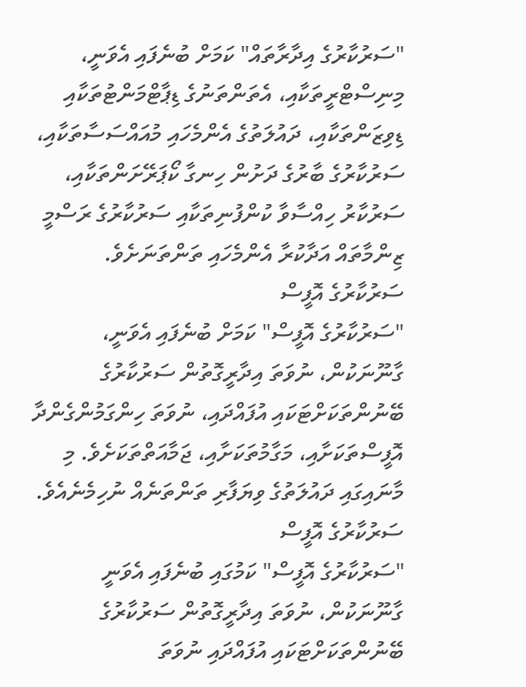"ސަރުކާރުގެ އިދާރާތައް" ކަމަށް ބުނެފައި އެވަނީ، މިނިސްޓްރީތަކާއި، އެތަންތަނުގެ ޑިޕާޓްމަންޓުތަކާއި ޑިވިޒަންތަކާއި، ދައުލަތުގެ އެންމެހައި މުއައްސަސާތަކާއި، ސަރުކާރުގެ ބާރުގެ ދަށުން ހިނގާ ކޯޕަރޭށަންތަކާއި، ސަރުކާރު ހިއްސާވާ ކުންފުނިތަކާއި ސަރުކާރުގެ ރަސްމީ ޒިންމާތައް އަދާކުރާ އެންމެހައި ތަންތަނަށެވެ.
ސަރުކާރުގެ އޮފީސް
"ސަރުކާރުގެ އޮފީސް" ކަމަށް ބުނެފައި އެވަނީ، ގާނޫނަކުން، ނުވަތަ އިދާރީގޮތުން ސަރުކާރުގެ ބޭނުންތަކަށްޓަކައި އުފައްދައި، ނުވަތަ ހިންގަމުންގެންދާ އޮފީސްތަކަށާއި، މަގާމުތަކަށާއި، ޖަމާއަތްތަކަށެވެ. މި މާނައިގައި ދައުލަތުގެ ވިޔަފާރި ތަންތަނެއް ނުހިމެނެއެވެ.
ސަރުކާރުގެ އޮފީސް
"ސަރުކާރުގެ އޮފީސް" ކަމުގައި ބުނެފައި އެވަނީ ގާނޫނަކުން، ނުވަތަ އިދާރީގޮތުން ސަރުކާރުގެ ބޭނުންތަކަށްޓަކައި އުފައްދައި ނުވަތަ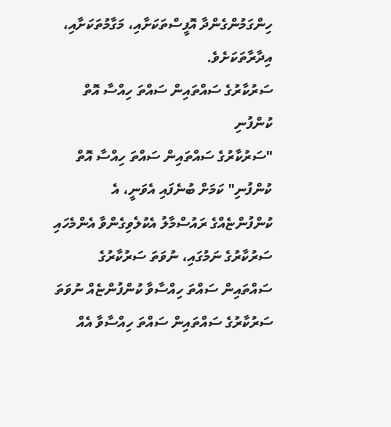ހިންގަމުންގެންދާ އޮފީސްތަކަށާއި، މަގާމުތަކަށާއި، އިދާރާތަކަށެވެ.
ސަރުކާރުގެ ސައްތައިން ސައްތަ ހިއްސާ އޮތް ކުންފުނި
"ސަރުކާރުގެ ސައްތައިން ސައްތަ ހިއްސާ އޮތް ކުންފުނި" ކަމަށް ބުނެފައި އެވަނީ، އެ ކުންފުންޏެއްގެ ރައުސްމާލު އެކުލެވިގެންވާ އެންމެހައި ސަރުކާރުގެ ނަމުގައި، ނުވަތަ ސަރުކާރުގެ ސައްތައިން ސައްތަ ހިއްސާވާ ކުންފުންޏެއް ނުވަތަ ސަރުކާރުގެ ސައްތައިން ސައްތަ ހިއްސާވާ އެއް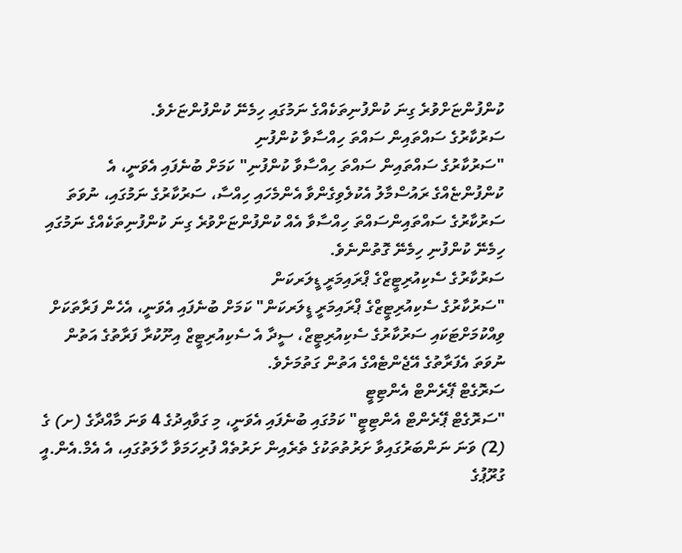ކުންފުންޏަށްވުރެ ގިނަ ކުންފުނިތަކެއްގެ ނަމުގައި ހިމެނޭ ކުންފުންޏަށެވެ.
ސަރުކާރުގެ ސައްތައިން ސައްތަ ހިއްސާވާ ކުންފުނި
"ސަރުކާރުގެ ސައްތައިން ސައްތަ ހިއްސާވާ ކުންފުނި" ކަމަށް ބުނެފައި އެވަނީ، އެ ކުންފުންޏެއްގެ ރައުސްމާލު އެކުލެވިގެންވާ އެންމެހައި ހިއްސާ، ސަރުކާރުގެ ނަމުގައި، ނުވަތަ ސަރުކާރުގެ ސައްތައިންސައްތަ ހިއްސާވާ އެއް ކުންފުންޏަށްވުރެ ގިނަ ކުންފުނިތަކެއްގެ ނަމުގައި ހިމެނޭ ކުންފުނި ހިމެނޭ ގޮތުންނެވެ.
ސަރުކާރުގެ ސެކިއުރިޓީޒްގެ ޕްރައިމަރީ ޑީލަރކަން
"ސަރުކާރުގެ ސެކިއުރިޓީޒްގެ ޕްރައިމަރީ ޑީލަރކަން" ކަމަށް ބުނެފައި އެވަނީ، އެހެން ފަރާތަކަށް ވިއްކުމަށްޓަކައި ސަރުކާރުގެ ސެކިއުރިޓީޒް، ސީދާ އެ ސެކިއުރިޓީޒް އިށޫކުރާ ފަރާތުގެ އަތުން ނުވަތަ އެފަރާތުގެ އޭޖެންޓެއްގެ އަތުން ގަތުމަށެވެ.
ސަރޮގެޓް ޕޭރެންޓް އެންޓިޓީ
"ސަރޮގެޓް ޕޭރެންޓް އެންޓިޓީ" ކަމުގައި ބުނެފައި އެވަނީ، މި ގަވާއިދުގެ 4 ވަނަ މާއްދާގެ (ށ) ގެ (2) ވަނަ ނަންބަރުގައިވާ ށަރުތުތަކުގެ ތެރެއިން ށަރުތެއް ފުރިހަމަވާ ހާލަތުގައި، އެ އެމް.އެން.އީ ގުރޫޕުގެ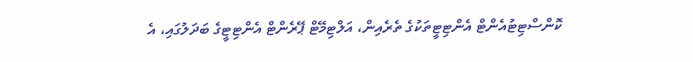ކޮންސްޓިޓުއެންޓް އެންޓިޓީތަކުގެ ތެރެއިން، އަލްޓިމޭޓް ޕޭރެންޓް އެންޓިޓީގެ ބަދަލުގައި، އެ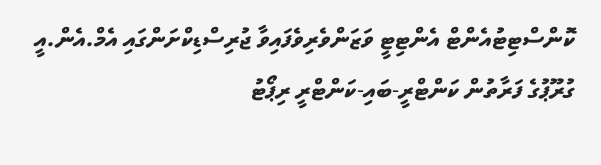ކޮންސްޓިޓުއެންޓް އެންޓިޓީ ވަޒަންވެރިވެފައިވާ ޖުރިސްޑިކްށަންގައި އެމް.އެން.އީ ގުރޫޕުގެ ފަރާތުން ކަންޓްރީ-ބައި-ކަންޓްރީ ރިޕޯޓު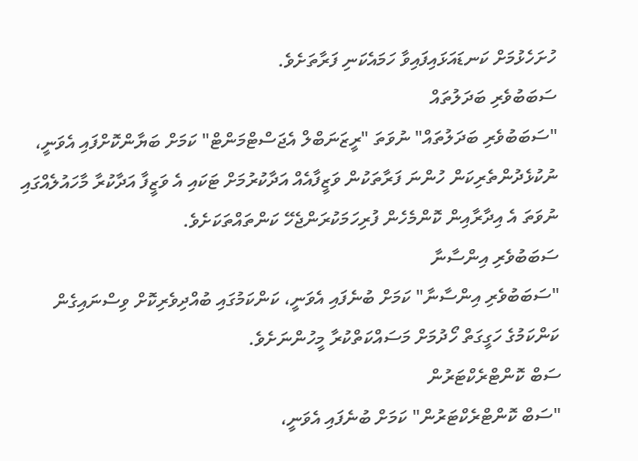ހުށަހެޅުމަށް ކަނޑައަޅައިފައިވާ ހަމައެކަނި ފަރާތަށެވެ.
ސަބަބުވެރި ބަދަލުތައް
"ސަބަބުވެރި ބަދަލުތައް" ނުވަތަ "ރީޒަނަބްލް އެޖަސްޓްމަންޓް" ކަމަށް ބަޔާންކޮށްފައި އެވަނީ، ނުކުޅެދުންތެރިކަން ހުންނަ ފަރާތަކުން ވަޒީފާއެއް އަދާކުރުމަށް ޓަކައި އެ ވަޒީފާ އަދާކުރާ މާހައުލެއްގައި ނުވަތަ އެ އިދާރާއިން ކޮންމެހެން ފުރިހަމަކުރަންޖެހޭ ކަންތައްތަކަށެވެ.
ސަބަބުވެރި އިންސާނާ
"ސަބަބުވެރި އިންސާނާ" ކަމަށް ބުނެފައި އެވަނީ، ކަންކަމުގައި ބުއްދިވެރިކޮށް ވިސްނައިގެން ކަންކަމުގެ ހަގީގަތް ހޯދުމަށް މަސައްކަތްކުރާ މީހުންނަށެވެ.
ސަބް ކޮންޓްރެކްޓަރުން
"ސަބް ކޮންޓްރެކްޓަރުން" ކަމަށް ބުނެފައި އެވަނީ،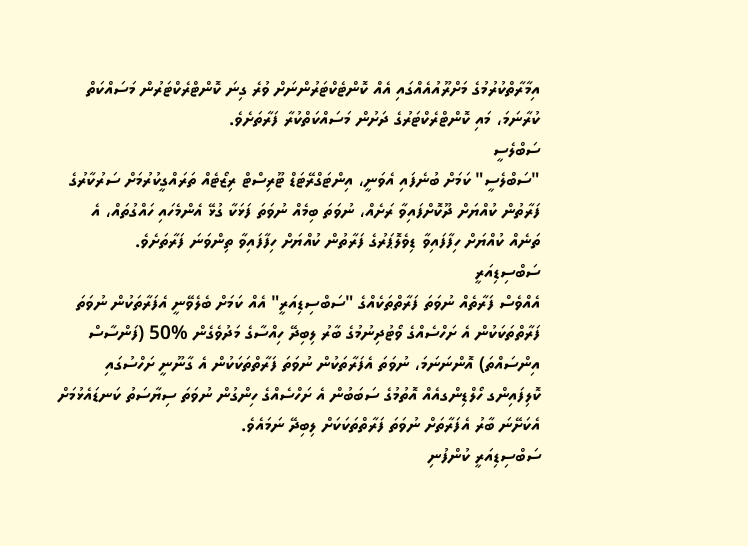އިމާރާތްކުރުމުގެ މަށްރޫއުއެއްގައި އެއް ކޮންޓެކްޓަރުންނަށް ވުރެ ގިނަ ކޮންޓްރެކްޓަރުން މަސައްކަތް ކުރާނަމަ، މައި ކޮންޓްރެކްޓަރުގެ ދަށުން މަސައްކަތްކުރާ ފަރާތަށެވެ.
ސަބްލެސީ
"ސަބްލެސީ" ކަމަށް ބުނެފައި އެވަނީ، އިންޓަގްރޭޓަޑް ޓޫރިސްޓް ރިޒޯޓެއް ތަރައްގީކުރުމަށް ސަރުކާރުގެ ފަރާތުން ކުއްޔަށް ދޫކޮށްފައިވާ ރަށެއް، ނުވަތަ ބިމެއް ނުވަތަ ފަޅަކާ ގުޅޭ އެންމެހައި ހައްގުތައް، އެ ތަނެއް ކުއްޔަށް ހިފާފައިވާ ޑިވެލޮޕަރުގެ ފަރާތުން ކުއްޔަށް ހިފާފައިވާ ތިންވަނަ ފަރާތަށެވެ.
ސަބްސިޑިއަރީ
އެއްވެސް ފަރާތެއް ނުވަތަ ފަރާތްތަކެއްގެ "ސަބްސިޑިއަރީ" އެއް ކަމަށް ބެލެވޭނީ އެފަރާތަކުން ނުވަތަ ފަރާތްތަކަކުން އެ ށަހްސެއްގެ ވޯޓުދިނުމުގެ ބާރު ލިބިދޭ ހިއްސާގެ މަދުވެގެން %50 (ފަންސާސް އިންސައްތަ) އޮންނަނަމަ، ނުވަތަ އެފަރާތަކުން ނުވަތަ ފަރާތްތަކަކުން އެ ގާނޫނީ ށަހްސުގައި ކޮލިފައިންގ ހޯލްޑިންގއެއް އޮތުމުގެ ސަބަބުން އެ ށަހްސެއްގެ ހިންގުން ނުވަތަ ސިޔާސަތު ކަނޑައެޅުމަށް އެކަށޭނަ ބާރު އެފަރާތަށް ނުވަތަ ފަރާތްތަކަކަށް ލިބިދޭ ނަމައެވެ.
ސަބްސިޑިއަރީ ކުންފުނި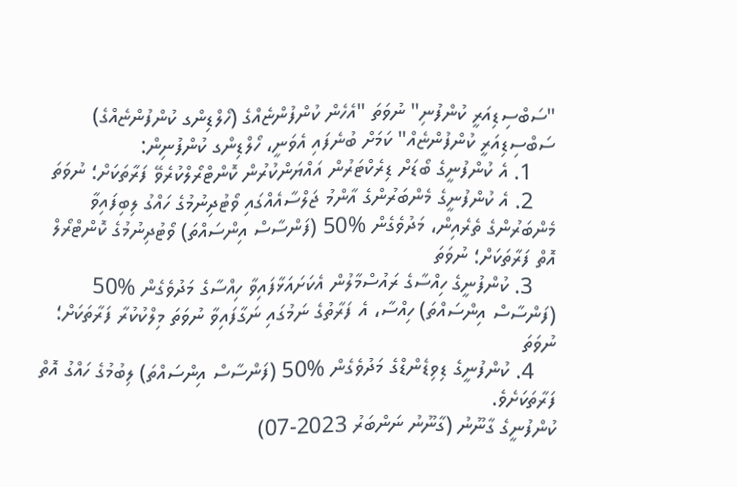"ސަބްސިޑިއަރީ ކުންފުނި" ނުވަތަ "އެހެން ކުންފުންޏެއްގެ (ހޯލްޑިންގ ކުންފުންޏެއްގެ) ސަބްސިޑިއަރީ ކުންފުންޏެއް" ކަމަށް ބުނެފައި އެވަނީ، ހޯލްޑިންގ ކުންފުނިން:
    1. އެ ކުންފުނީގެ ބޯޑަށް ޑިރެކްޓަރުން އައްޔަންކުރުން ކޮންޓްރޯލްކުރެވޭ ފަރާތަކަށް؛ ނުވަތަ
    2. އެ ކުންފުނީގެ މެންބަރުންގެ އާންމު ޖަލްސާއެއްގައި ވޯޓުދިނުމުގެ ހައްގު ލިބިފައިވާ މެންބަރުންގެ ތެރެއިން، މަދުވެގެން %50 (ފަންސާސް އިންސައްތަ) ވޯޓުދިނުމުގެ ކޮންޓްރޯލް އޮތް ފަރާތަކަށް؛ ނުވަތަ
    3. ކުންފުނީގެ ހިއްސާގެ ރައުސްމާލުން އެކަށައަޅާފައިވާ ހިއްސާގެ މަދުވެގެން %50 (ފަންސާސް އިންސައްތަ) ހިއްސާ، އެ ފަރާތުގެ ނަމުގައި ނަގާފައިވާ ނުވަތަ މިލްކުކުރާ ފަރާތަކަށް؛ ނުވަތަ
    4. ކުންފުނީގެ ޑިވިޑެންޑްގެ މަދުވެގެން %50 (ފަންސާސް އިންސައްތަ) ލިބުމުގެ ހައްގު އޮތް ފަރާތަކަށެވެ.
ކުންފުނީގެ ގާނޫނު (ގާނޫނު ނަންބަރު 2023-07)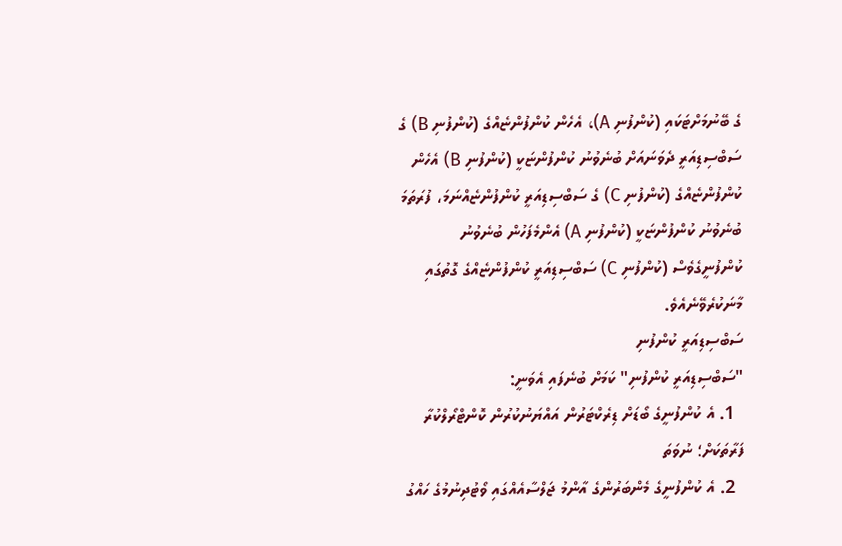ގެ ބޭނުމަށްޓަކައި (ކުންފުނި A)، އެހެން ކުންފުންޏެއްގެ (ކުންފުނި B) ގެ ސަބްސިޑިއަރީ ދެވަނައަށް ބުނެވުނު ކުންފުންޏަކީ (ކުންފުނި B) އެހެން ކުންފުންޏެއްގެ (ކުންފުނި C) ގެ ސަބްސިޑިއަރީ ކުންފުންޏެއްނަމަ، ފުރަތަމަ ބުނެވުނު ކުންފުންޏަކީ (ކުންފުނި A) އެންމެފަހުން ބުނެވުނު ކުންފުނީގެވެސް (ކުންފުނި C) ސަބްސިޑިއަރީ ކުންފުންޏެއްގެ ގޮތުގައި މާނަކުރެވޭނެއެވެ.
ސަބްސިޑިއަރީ ކުންފުނި
"ސަބްސިޑިއަރީ ކުންފުނި" ކަމަށް ބުނެފައި އެވަނީ:
  1. އެ ކުންފުނީގެ ބޯޑަށް ޑިރެކްޓަރުން އައްޔަނުކުރުން ކޮންޓްރޯލްކުރާ ފަރާތަކަށް؛ ނުވަތަ
  2. އެ ކުންފުނީގެ މެންބަރުންގެ އާންމު ޖަލްސާއެއްގައި ވޯޓުދިނުމުގެ ހައްގު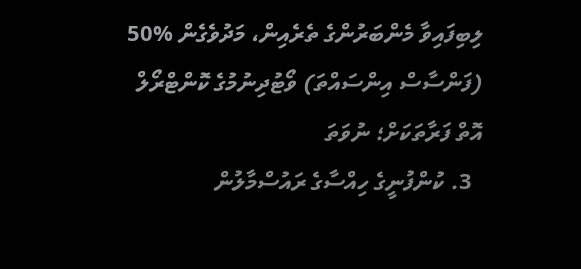ލިބިފައިވާ މެންބަރުންގެ ތެރެއިން، މަދުވެގެން %50 (ފަންސާސް އިންސައްތަ) ވޯޓުދިނުމުގެ ކޮންޓްރޯލް އޮތް ފަރާތަކަށް؛ ނުވަތަ
  3. ކުންފުނީގެ ހިއްސާގެ ރައުސްމާލުން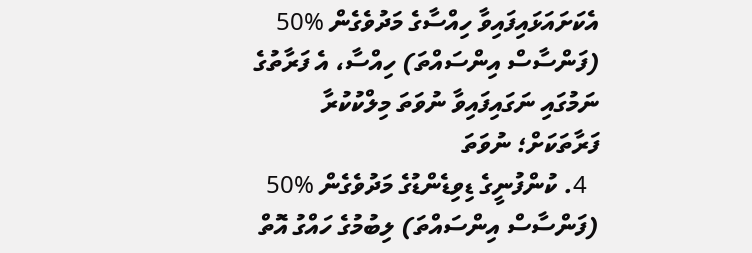އެކަށައަޅައިފައިވާ ހިއްސާގެ މަދުވެގެން %50 (ފަންސާސް އިންސައްތަ) ހިއްސާ، އެ ފަރާތުގެ ނަމުގައި ނަގައިފައިވާ ނުވަތަ މިލްކުކުރާ ފަރާތަކަށް؛ ނުވަތަ
  4. ކުންފުނީގެ ޑިވިޑެންޑުގެ މަދުވެގެން %50 (ފަންސާސް އިންސައްތަ) ލިބުމުގެ ހައްގު އޮތް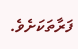ފަރާތަކަށެވެ.